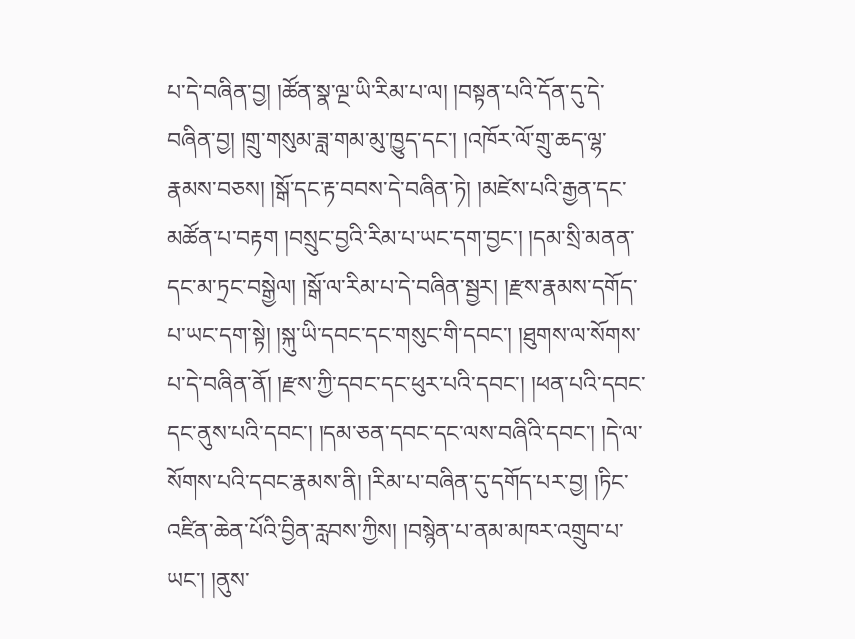པ་དེ་བཞིན་བྱ། །ཚོན་སྣ་ལྔ་ཡི་རིམ་པ་ལ། །བསྟན་པའི་དོན་དུ་དེ་བཞིན་བྱ། །གྲུ་གསུམ་ཟླ་གམ་མུ་ཁྱུད་དང་། །འཁོར་ལོ་གྲུ་ཆད་ལྷ་རྣམས་བཅས། །སྒོ་དང་རྟ་བབས་དེ་བཞིན་ཏེ། །མཛེས་པའི་རྒྱན་དང་མཚོན་པ་བརྟག །བསྲུང་བྱའི་རིམ་པ་ཡང་དག་བྱང་། །དམ་སྲི་མནན་དང་མ་ཏྲང་བསྒྱེལ། །སྒོ་ལ་རིམ་པ་དེ་བཞིན་སྦྱར། །རྫས་རྣམས་དགོད་པ་ཡང་དག་སྟེ། །སྐུ་ཡི་དབང་དང་གསུང་གི་དབང་། །ཐུགས་ལ་སོགས་པ་དེ་བཞིན་ནོ། །རྫས་ཀྱི་དབང་དང་ཕུར་པའི་དབང་། །ཕན་པའི་དབང་དང་ནུས་པའི་དབང་། །དམ་ཅན་དབང་དང་ལས་བཞིའི་དབང་། །དེ་ལ་སོགས་པའི་དབང་རྣམས་ནི། །རིམ་པ་བཞིན་དུ་དགོད་པར་བྱ། །ཏིང་འཛིན་ཆེན་པོའི་བྱིན་རླབས་ཀྱིས། །བསྙེན་པ་ནམ་མཁར་འགྲུབ་པ་ཡང་། །ནུས་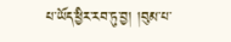པ་ཡོད་ཕྱིར་རབ་ཏུ་བྱ། །བུམ་པ་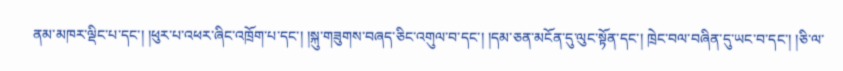ནམ་མཁར་ལྡིང་པ་དང་། །ཕུར་པ་འཕར་ཞིང་འཁྲོག་པ་དང་། །སྐུ་གཟུགས་བཞད་ཅིང་འགུལ་བ་དང་། །དམ་ཅན་མངོན་དུ་ལུང་སྟོན་དང་། ཁྲེང་བལ་བཞིན་དུ་ཡང་བ་དང་། །ཅི་ལ་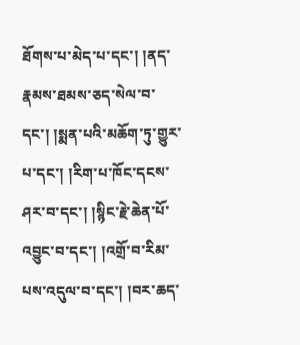ཐོགས་པ་མེད་པ་དང་། །ནད་རྣམས་ཐམས་ཅད་སེལ་བ་དང་། །སྨན་པའི་མཆོག་ཏུ་གྱུར་པ་དང་། །རིག་པ་ཁོང་དངས་ཤར་བ་དང་། །སྙིང་རྗེ་ཆེན་པོ་འབྱུང་བ་དང་། །འགྲོ་བ་རིམ་པས་འདུལ་བ་དང་། །བར་ཆད་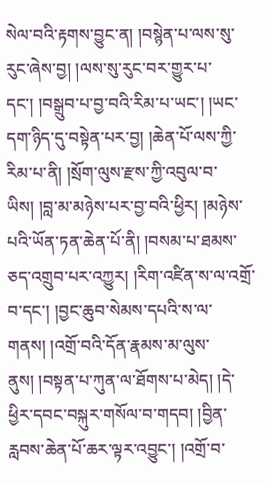སེལ་བའི་རྟགས་བྱུང་ན། །བསྙེན་པ་ལས་སུ་རུང་ཞེས་བྱ། །ལས་སུ་རུང་བར་གྱུར་པ་དང་། །བསྒྲུབ་པ་བྱ་བའི་རིམ་པ་ཡང་། །ཡང་དག་ཉིད་དུ་བསྟེན་པར་བྱ། །ཆེན་པོ་ལས་ཀྱི་རིམ་པ་ནི། །སྲོག་ལུས་རྫས་ཀྱི་འབུལ་བ་ཡིས། །བླ་མ་མཉེས་པར་བྱ་བའི་ཕྱིར། །མཉེས་པའི་ཡོན་ཏན་ཆེན་པོ་ནི། །བསམ་པ་ཐམས་ཅད་འགྲུབ་པར་འཀྱུར། །རིག་འཛིན་ས་ལ་འགྲོ་བ་དང་། །བྱང་ཆུབ་སེམས་དཔའི་ས་ལ་གནས། །འགྲོ་བའི་དོན་རྣམས་མ་ལུས་ནུས། །བསྟན་པ་ཀུན་ལ་ཐོགས་པ་མེད། །དེ་ཕྱིར་དབང་བསྐུར་གསོལ་བ་གདབ། །བྱིན་རླབས་ཆེན་པོ་ཆར་ལྟར་འབྱུང་། །འགྲོ་བ་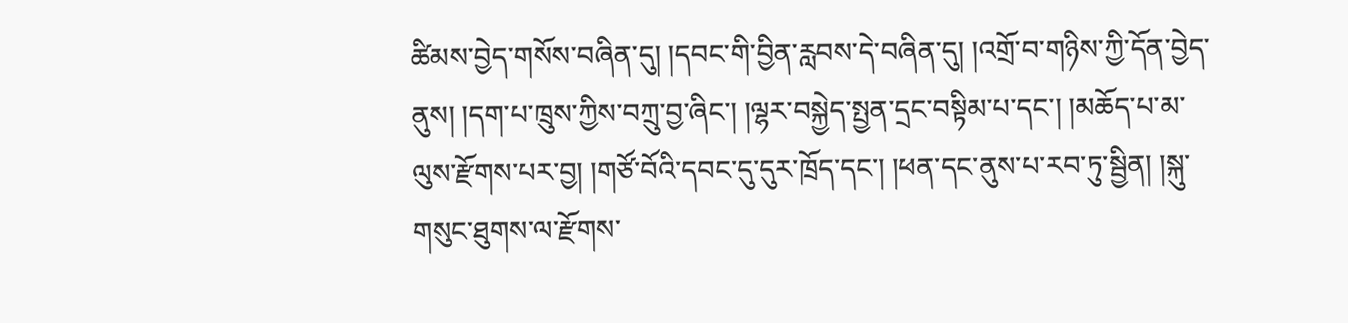ཚིམས་བྱེད་གསོས་བཞིན་དུ། །དབང་གི་བྱིན་རླབས་དེ་བཞིན་དུ། །འགྲོ་བ་གཉིས་ཀྱི་དོན་བྱེད་ནུས། །དག་པ་ཁྲུས་ཀྱིས་བཀྲུ་བྱ་ཞིང་། །ལྷར་བསྐྱེད་སྤྱན་དྲང་བསྟིམ་པ་དང་། །མཆོད་པ་མ་ལུས་རྫོགས་པར་བྱ། །གཙོ་བོའི་དབང་དུ་དུར་ཁྲོད་དང་། །ཕན་དང་ནུས་པ་རབ་ཏུ་སྦྱིན། །སྐུ་གསུང་ཐུགས་ལ་རྫོགས་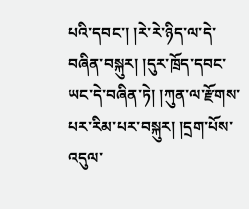པའི་དབང་། །རེ་རེ་ཉིད་ལ་དེ་བཞིན་བསྐུར། །དུར་ཁྲོད་དབང་ཡང་དེ་བཞིན་ཏེ། །ཀུན་ལ་རྫོགས་པར་རིམ་པར་བསྐུར། །དྲག་པོས་འདུལ་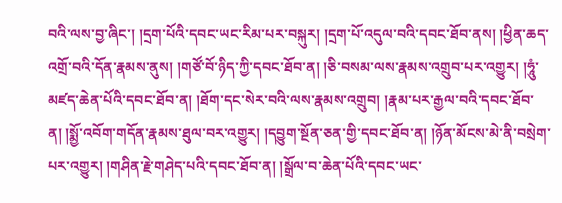བའི་ལས་བྱ་ཞིང་། །དྲག་པོའི་དབང་ཡང་རིམ་པར་བསྐུར། །དྲག་པོ་འདུལ་བའི་དབང་ཐོབ་ནས། །ཕྱིན་ཆད་འགྲོ་བའི་དོན་རྣམས་ནུས། །གཙོ་བོ་ཉིད་ཀྱི་དབང་ཐོབ་ན། །ཅི་བསམ་ལས་རྣམས་འགྲུབ་པར་འགྱུར། །ཧཱུཾ་མཛད་ཆེན་པོའི་དབང་ཐོབ་ན། །ཐོག་དང་སེར་བའི་ལས་རྣམས་འགྲུབ། །རྣམ་པར་རྒྱལ་བའི་དབང་ཐོབ་ན། །སྨྱོ་འབོག་གདོན་རྣམས་ཐུལ་བར་འགྱུར། །དབྱུག་སྔོན་ཅན་གྱི་དབང་ཐོབ་ན། །ཉོན་མོངས་མེ་ནི་བསྲེག་པར་འགྱུར། །གཤིན་རྗེ་གཤེད་པའི་དབང་ཐོབ་ན། །སྒྲོལ་བ་ཆེན་པོའི་དབང་ཡང་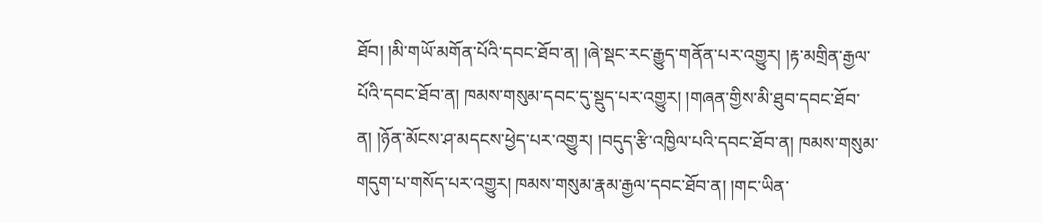ཐོབ། །མི་གཡོ་མགོན་པོའི་དབང་ཐོབ་ན། །ཞེ་སྡང་རང་རྒྱུད་གནོན་པར་འགྱུར། །རྟ་མགྲིན་རྒྱལ་པོའི་དབང་ཐོབ་ན། ཁམས་གསུམ་དབང་དུ་སྡུད་པར་འགྱུར། །གཞན་གྱིས་མི་ཐུབ་དབང་ཐོབ་ན། །ཉོན་མོངས་ཤ་མདངས་ཕྱེད་པར་འགྱུར། །བདུད་རྩི་འཁྱིལ་པའི་དབང་ཐོབ་ན། ཁམས་གསུམ་གདུག་པ་གསོད་པར་འགྱུར། ཁམས་གསུམ་རྣམ་རྒྱལ་དབང་ཐོབ་ན། །གང་ཡིན་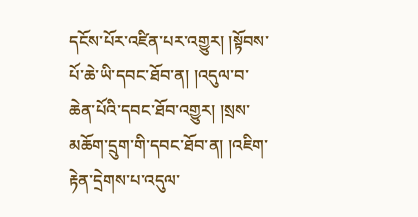དངོས་པོར་འཛིན་པར་འགྱུར། །སྟོབས་པོ་ཆེ་ཡི་དབང་ཐོབ་ན། །འདུལ་བ་ཆེན་པོའི་དབང་ཐོབ་འགྱུར། །སྲས་མཆོག་དྲུག་གི་དབང་ཐོབ་ན། །འཇིག་རྟེན་དྲེགས་པ་འདུལ་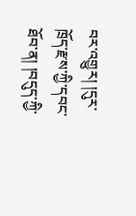བར་འགྱུར། །དུར་ཁྲོད་རྫས་ཀྱི་དབང་ཐོབ་ན། །བདུད་ཀྱི་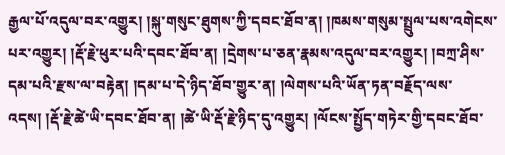རྒྱལ་པོ་འདུལ་བར་འགྱུར། །སྐུ་གསུང་ཐུགས་ཀྱི་དབང་ཐོབ་ན། །ཁམས་གསུམ་སྤྲུལ་པས་འགེངས་པར་འགྱུར། །རྡོ་རྗེ་ཕུར་པའི་དབང་ཐོབ་ན། །དྲེགས་པ་ཅན་རྣམས་འདུལ་བར་འགྱུར། །བཀྲ་ཤིས་དམ་པའི་རྫས་ལ་བརྟེན། །དམ་པ་དེ་ཉིད་ཐོབ་གྱུར་ན། །ལེགས་པའི་ཡོན་ཏན་བརྗོད་ལས་འདས། །རྡོ་རྗེ་ཚེ་ཡི་དབང་ཐོབ་ན། །ཚེ་ཡི་རྡོ་རྗེ་ཉིད་དུ་འགྱུར། །ལོངས་སྤྱོད་གཏེར་གྱི་དབང་ཐོབ་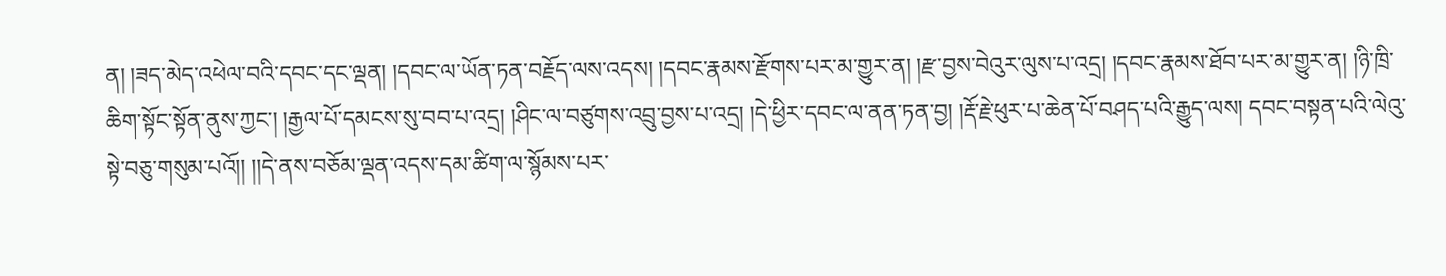ན། །ཟད་མེད་འཕེལ་བའི་དབང་དང་ལྡན། །དབང་ལ་ཡོན་ཏན་བརྗོད་ལས་འདས། །དབང་རྣམས་རྫོགས་པར་མ་གྱུར་ན། །རྫ་བྱས་བེའུར་ལུས་པ་འདྲ། །དབང་རྣམས་ཐོབ་པར་མ་གྱུར་ན། །ཉི་ཁྲི་ཆིག་སྟོང་སྟོན་ནུས་ཀྱང་། །རྒྱལ་པོ་དམངས་སུ་བབ་པ་འདྲ། །ཤིང་ལ་བཙུགས་འབྲུ་བྱས་པ་འདྲ། །དེ་ཕྱིར་དབང་ལ་ནན་ཏན་བྱ། །རྡོ་རྗེ་ཕུར་པ་ཆེན་པོ་བཤད་པའི་རྒྱུད་ལས། དབང་བསྟན་པའི་ལེའུ་སྟེ་བཅུ་གསུམ་པའོ།། །།དེ་ནས་བཅོམ་ལྡན་འདས་དམ་ཚིག་ལ་སྙོམས་པར་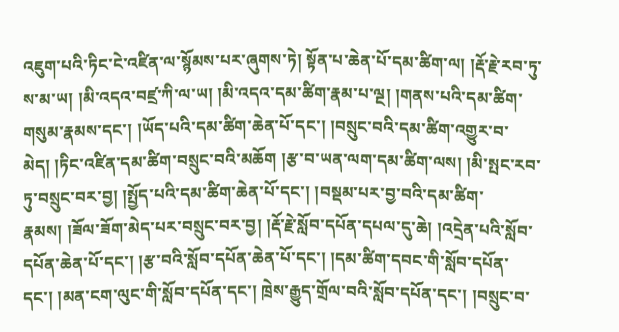འཇུག་པའི་ཏིང་ངེ་འཛིན་ལ་སྙོམས་པར་ཞུགས་ཏེ། སྟོན་པ་ཆེན་པོ་དམ་ཚིག་ལ། །རྡོ་རྗེ་རབ་ཏུ་ས་མ་ཡ། །མི་འདའ་བཛྲ་ཀི་ལ་ཡ། །མི་འདའ་དམ་ཚིག་རྣམ་པ་ལྔ། །གནས་པའི་དམ་ཚིག་གསུམ་རྣམས་དང་། །ཡོད་པའི་དམ་ཚིག་ཆེན་པོ་དང་། །བསྲུང་བའི་དམ་ཚིག་འགྱུར་བ་མེད། །ཏིང་འཛིན་དམ་ཚིག་བསྲུང་བའི་མཆོག །རྩ་བ་ཡན་ལག་དམ་ཚིག་ལས། །མི་སྤང་རབ་ཏུ་བསྲུང་བར་བྱ། །སྤྱོད་པའི་དམ་ཚིག་ཆེན་པོ་དང་། །བསྡམ་པར་བྱ་བའི་དམ་ཚིག་རྣམས། །ཟོལ་ཟོག་མེད་པར་བསྲུང་བར་བྱ། །རྡོ་རྗེ་སློབ་དཔོན་དཔལ་དུ་ཆེ། །འདྲེན་པའི་སློབ་དཔོན་ཆེན་པོ་དང་། །རྩ་བའི་སློབ་དཔོན་ཆེན་པོ་དང་། །དམ་ཚིག་དབང་གི་སློབ་དཔོན་དང་། །མན་ངག་ལུང་གི་སློབ་དཔོན་དང་། ཁྲེས་རྒྱུད་གྲོལ་བའི་སློབ་དཔོན་དང་། །བསྲུང་བ་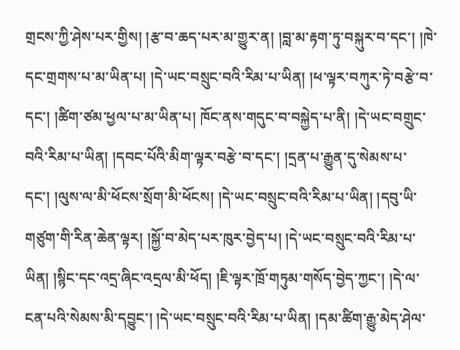གྲངས་ཀྱི་ཤེས་པར་གྱིས། །རྩ་བ་ཆད་པར་མ་གྱུར་ན། །བླ་མ་རྟག་ཏུ་བསྐུར་བ་དང་། །ཁེ་དང་གྲགས་པ་མ་ཡིན་པ། །དེ་ཡང་བསྲུང་བའི་རིམ་པ་ཡིན། །ཕ་ལྟར་བཀུར་ཏེ་བརྩེ་བ་དང་། །ཚིག་ཙམ་ཕྱལ་པ་མ་ཡིན་པ། ཁོང་ནས་གདུང་བ་བསྐྱེད་པ་ནི། །དེ་ཡང་བགྲུང་བའི་རིམ་པ་ཡིན། །དབང་པོའི་མིག་ལྟར་བརྩེ་བ་དང་། །དྲན་པ་རྒྱུན་དུ་སེམས་པ་དང་། །ལུས་ལ་མི་ཕོངས་སྲོག་མི་ཕོངས། །དེ་ཡང་བསྲུང་བའི་རིམ་པ་ཡིན། །དབུ་ཡི་གཙུག་གི་རིན་ཆེན་ལྟར། །སྐྱོ་བ་མེད་པར་ཁུར་བྱེད་པ། །དེ་ཡང་བསྲུང་བའི་རིམ་པ་ཡིན། །སྙིང་དང་འདྲ་ཞིང་འདྲལ་མི་ཕོད། །ཇི་ལྟར་ཁྲོ་གཏུམ་གསོད་བྱེད་ཀྱང་། །དེ་ལ་ངན་པའི་སེམས་མི་དབྱུང་། །དེ་ཡང་བསྲུང་བའི་རིམ་པ་ཡིན། །དམ་ཚིག་རྒྱུ་མེད་ཤེལ་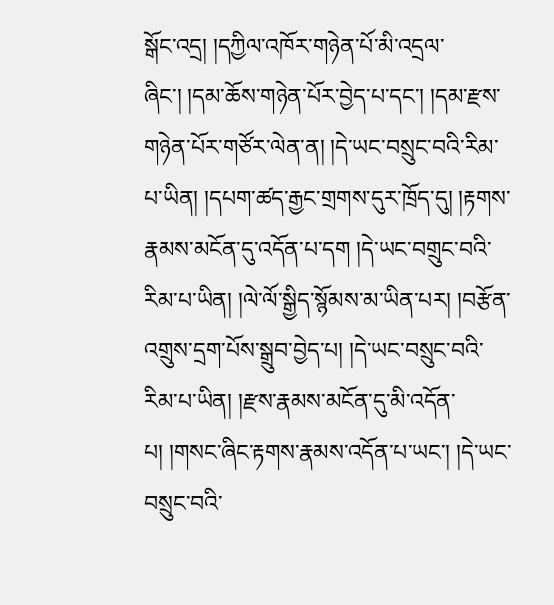སྒོང་འདྲ། །དཀྱིལ་འཁོར་གཉེན་པོ་མི་འདྲལ་ཞིང་། །དམ་ཆོས་གཉེན་པོར་བྱེད་པ་དང་། །དམ་རྫས་གཉེན་པོར་གཙོར་ལེན་ན། །དེ་ཡང་བསྲུང་བའི་རིམ་པ་ཡིན། །དཔག་ཚད་རྒྱང་གྲགས་དུར་ཁྲོད་དུ། །རྟགས་རྣམས་མངོན་དུ་འདོན་པ་དག །དེ་ཡང་བགྲུང་བའི་རིམ་པ་ཡིན། །ལེ་ལོ་སྒྱིད་སྙོམས་མ་ཡིན་པར། །བརྩོན་འགྲུས་དྲག་པོས་སྒྲུབ་བྱེད་པ། །དེ་ཡང་བསྲུང་བའི་རིམ་པ་ཡིན། །རྫས་རྣམས་མངོན་དུ་མི་འདོན་པ། །གསང་ཞིང་རྟགས་རྣམས་འདོན་པ་ཡང་། །དེ་ཡང་བསྲུང་བའི་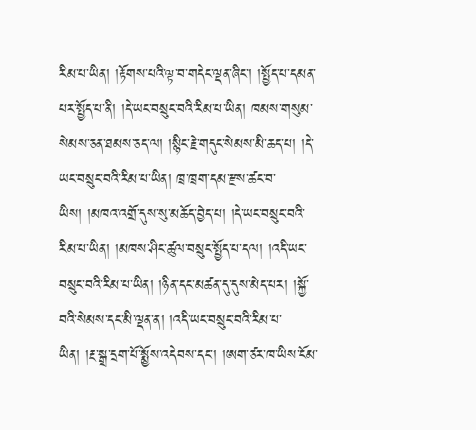རིམ་པ་ཡིན། །རྟོགས་པའི་ལྟ་བ་གདེང་ལྡན་ཞིང་། །སྤྱོད་པ་དམན་པར་སྤྱོད་པ་ནི། །དེ་ཡང་བསྲུང་བའི་རིམ་པ་ཡིན། ཁམས་གསུམ་སེམས་ཅན་ཐམས་ཅད་ལ། །སྙིང་རྗེ་གདུང་སེམས་མི་ཆད་པ། །དེ་ཡང་བསྲུང་བའི་རིམ་པ་ཡིན། ཁྲ་ཁྲག་དམ་རྫས་ཚང་བ་ཡིས། །མཁའ་འགྲོ་དུས་སུ་མཆོད་བྱེད་པ། །དེ་ཡང་བསྲུང་བའི་རིམ་པ་ཡིན། །མཁས་ཤིང་ཚུལ་བསྲུང་སྤྱོད་པ་དལ། །འདི་ཡང་བསྲུང་བའི་རིམ་པ་ཡིན། །ཉིན་དང་མཚན་དུ་དུས་མེད་པར། །སྐྱོ་བའི་སེམས་དང་མི་ལྡན་ན། །འདི་ཡང་བསྲུང་བའི་རིམ་པ་ཡིན། །རྔ་སྒྲ་དྲག་པོ་སྨྱོས་འདེབས་དང་། །ཨག་ཙར་ཁ་ཡིས་ངོམ་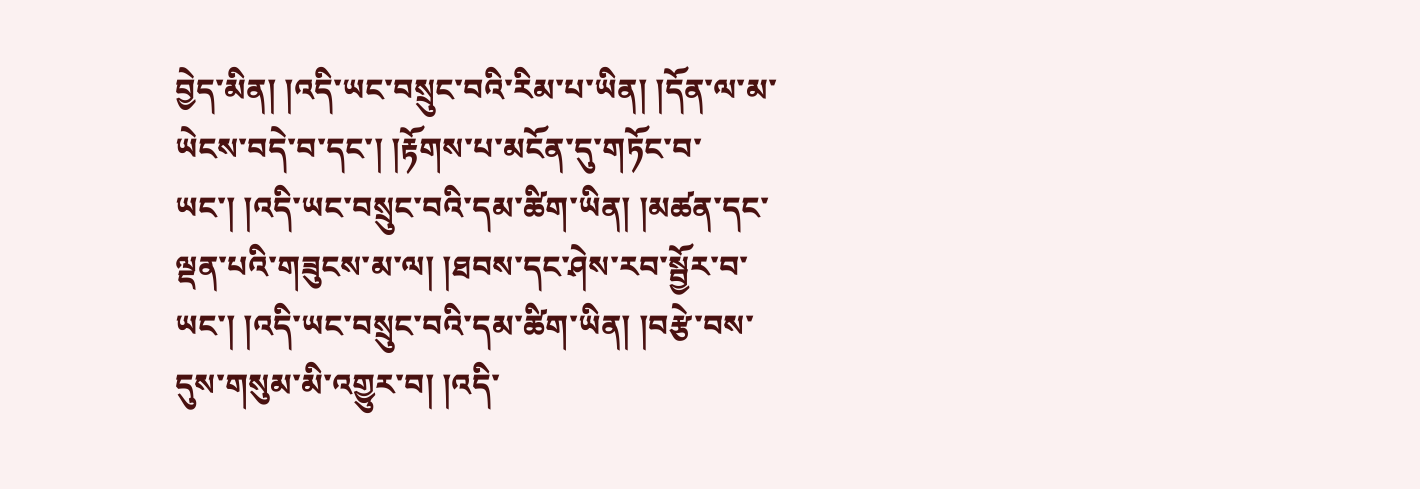བྱེད་མིན། །འདི་ཡང་བསྲུང་བའི་རིམ་པ་ཡིན། །དོན་ལ་མ་ཡེངས་བདེ་བ་དང་། །རྟོགས་པ་མངོན་དུ་གཏོང་བ་ཡང་། །འདི་ཡང་བསྲུང་བའི་དམ་ཚིག་ཡིན། །མཚན་དང་ལྡན་པའི་གཟུངས་མ་ལ། །ཐབས་དང་ཤེས་རབ་སྦྱོར་བ་ཡང་། །འདི་ཡང་བསྲུང་བའི་དམ་ཚིག་ཡིན། །བརྩེ་བས་དུས་གསུམ་མི་འགྱུར་བ། །འདི་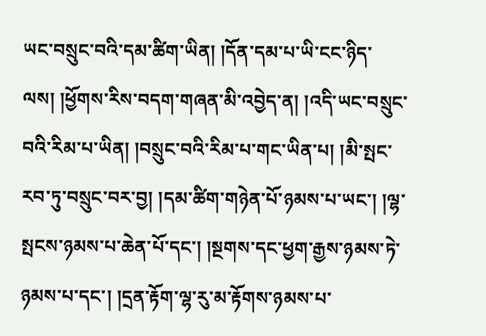ཡང་བསྲུང་བའི་དམ་ཚིག་ཡིན། །དོན་དམ་པ་ཡི་ངང་ཉིད་ལས། །ཕྱོགས་རིས་བདག་གཞན་མི་འབྱེད་ན། །འདི་ཡང་བསྲུང་བའི་རིམ་པ་ཡིན། །བསྲུང་བའི་རིམ་པ་གང་ཡིན་པ། །མི་སྤང་རབ་ཏུ་བསྲུང་བར་བྱ། །དམ་ཚིག་གཉེན་པོ་ཉམས་པ་ཡང་། །ལྷ་སྤངས་ཉམས་པ་ཆེན་པོ་དང་། །སྔགས་དང་ཕྱག་རྒྱས་ཉམས་ཏེ་ཉམས་པ་དང་། །དྲན་རྟོག་ལྷ་རུ་མ་རྟོགས་ཉམས་པ་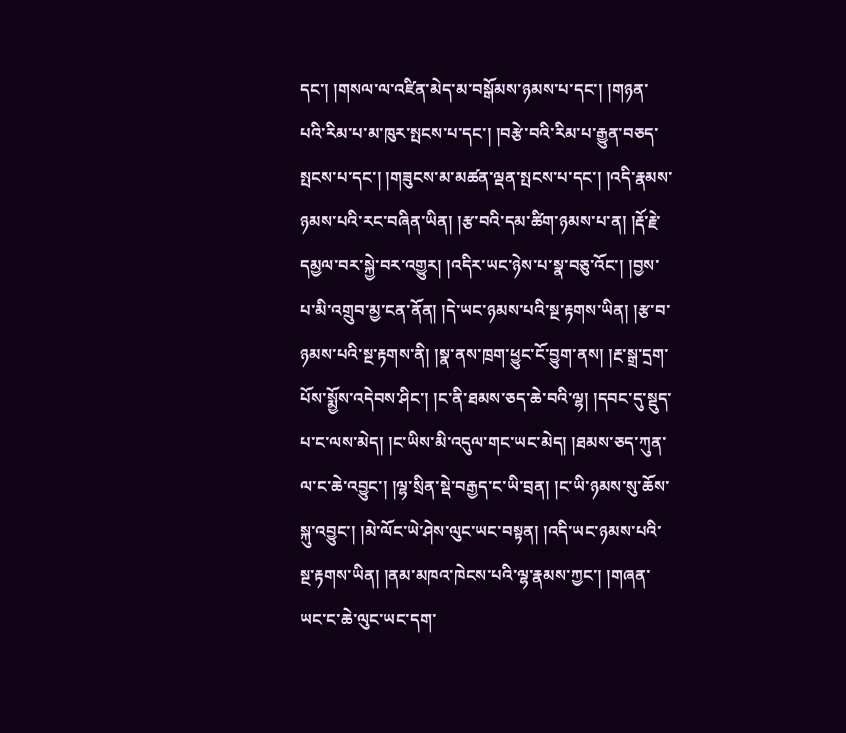དང་། །གསལ་ལ་འཛིན་མེད་མ་བསྒོམས་ཉམས་པ་དང་། །གཉན་པའི་རིམ་པ་མ་ཁུར་སྤངས་པ་དང་། །བརྩེ་བའི་རིམ་པ་རྒྱུན་བཅད་སྤངས་པ་དང་། །གཟུངས་མ་མཚན་ལྡན་སྤངས་པ་དང་། །འདི་རྣམས་ཉམས་པའི་རང་བཞིན་ཡིན། །རྩ་བའི་དམ་ཚིག་ཉམས་པ་ན། །རྡོ་རྗེ་དམྱལ་བར་སྐྱེ་བར་འགྱུར། །འདིར་ཡང་ཉེས་པ་སྣ་བཅུ་འོང་། །བྱས་པ་མི་འགྲུབ་མྱ་ངན་ནོན། །དེ་ཡང་ཉམས་པའི་སྔ་རྟགས་ཡིན། །རྩ་བ་ཉམས་པའི་སྔ་རྟགས་ནི། །སྣ་ནས་ཁྲག་ཕྱུང་ངོ་བྱུག་ནས། །རྔ་སྒྲ་དྲག་པོས་སྨྱོས་འདེབས་ཤིང་། །ང་ནི་ཐམས་ཅད་ཆེ་བའི་ལྷ། །དབང་དུ་སྡུད་པ་ང་ལས་མེད། །ང་ཡིས་མི་འདུལ་གང་ཡང་མེད། །ཐམས་ཅད་ཀུན་ལ་ང་ཆེ་འབྱུང་། །ལྷ་སྲིན་སྡེ་བརྒྱད་ང་ཡི་བྲན། །ང་ཡི་ཉམས་སུ་ཆོས་སྐུ་འབྱུང་། །མེ་ལོང་ཡེ་ཤེས་ལུང་ཡང་བསྟན། །འདི་ཡང་ཉམས་པའི་སྔ་རྟགས་ཡིན། །ནམ་མཁའ་ཁེངས་པའི་ལྷ་རྣམས་ཀྱང་། །གཞན་ཡང་ང་ཆེ་ལུང་ཡང་དག་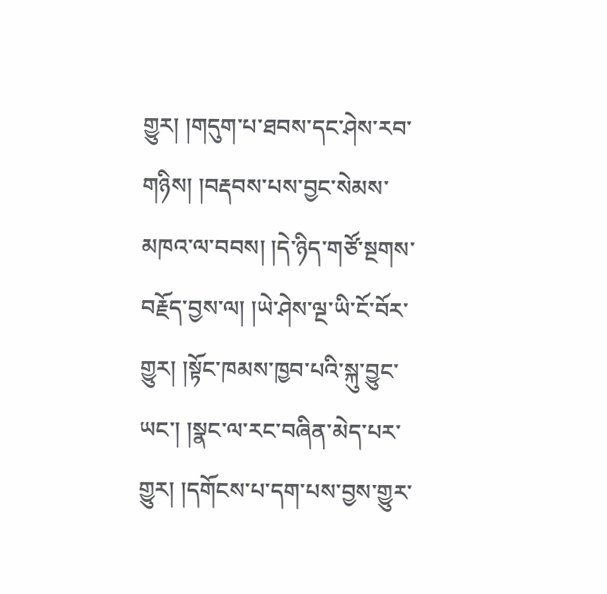གྱུར། །གདུག་པ་ཐབས་དང་ཤེས་རབ་གཉིས། །བརྡབས་པས་བྱང་སེམས་མཁའ་ལ་བབས། །དེ་ཉིད་གཙོ་སྔགས་བརྗོད་བྱས་ལ། །ཡེ་ཤེས་ལྔ་ཡི་ངོ་བོར་གྱུར། །སྟོང་ཁམས་ཁྱབ་པའི་སྐུ་བྱུང་ཡང་། །སྣང་ལ་རང་བཞིན་མེད་པར་གྱུར། །དགོངས་པ་དག་པས་བྱས་གྱུར་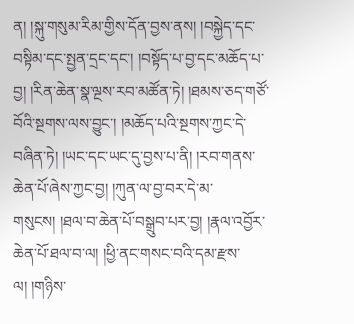ན། །སྐུ་གསུམ་རིམ་གྱིས་དོན་བྱས་ནས། །བསྐྱེད་དང་བསྟིམ་དང་སྤྱན་དྲང་དང་། །བསྟོད་པ་བྱ་དང་མཆོད་པ་བྱ། །རིན་ཆེན་སྣ་ལྔས་རབ་མཚོན་ཏེ། །ཐམས་ཅད་གཙོ་བོའི་སྔགས་ལས་བྱུང་། །མཆོད་པའི་སྔགས་ཀྱང་དེ་བཞིན་ཏེ། །ཡང་དང་ཡང་དུ་བྱས་པ་ནི། །རབ་གནས་ཆེན་པོ་ཞེས་ཀྱང་བྱ། །ཀུན་ལ་བྱ་བར་དེ་མ་གསུངས། །ཐལ་བ་ཆེན་པོ་བསྒྲུབ་པར་བྱ། །རྣལ་འབྱོར་ཆེན་པོ་ཐལ་བ་ལ། །ཕྱི་ནང་གསང་བའི་དམ་རྫས་ལ། །གཉིས་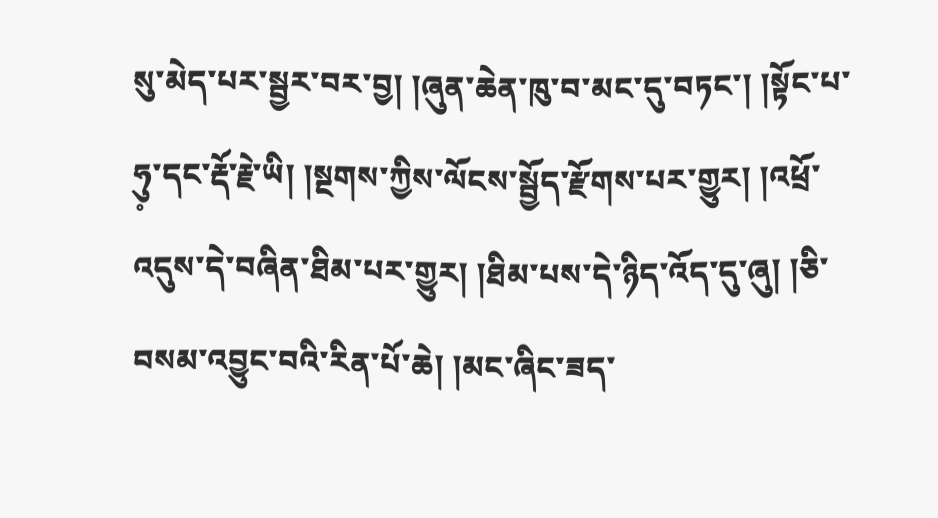སུ་མེད་པར་སྦྱར་བར་བྱ། །ཞུན་ཆེན་ཁུ་བ་མང་དུ་བཏང་། །སྟོང་པ་ཧུ༷་དང་རྡོ་རྗེ་ཡི། །སྔགས་ཀྱིས་ལོངས་སྦྱོད་རྫོགས་པར་གྱུར། །འཕྲོ་འདུས་དེ་བཞིན་ཐིམ་པར་གྱུར། །ཐིམ་པས་དེ་ཉིད་འོད་དུ་ཞུ། །ཅི་བསམ་འབྱུང་བའི་རིན་པོ་ཆེ། །མང་ཞིང་ཟད་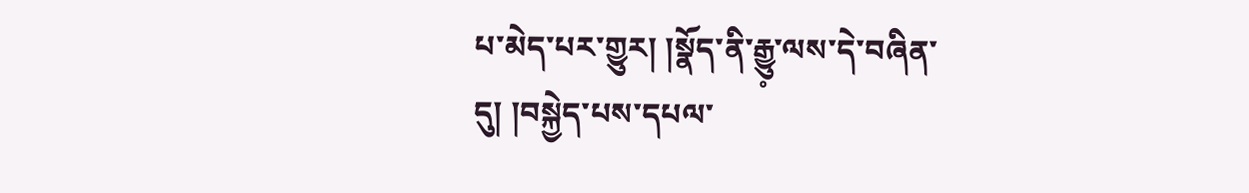པ་མེད་པར་གྱུར། །སྣོད་ནི་རྒྱུ༷་ལས་དེ་བཞིན་དུ། །བསྐྱེད་པས་དཔལ་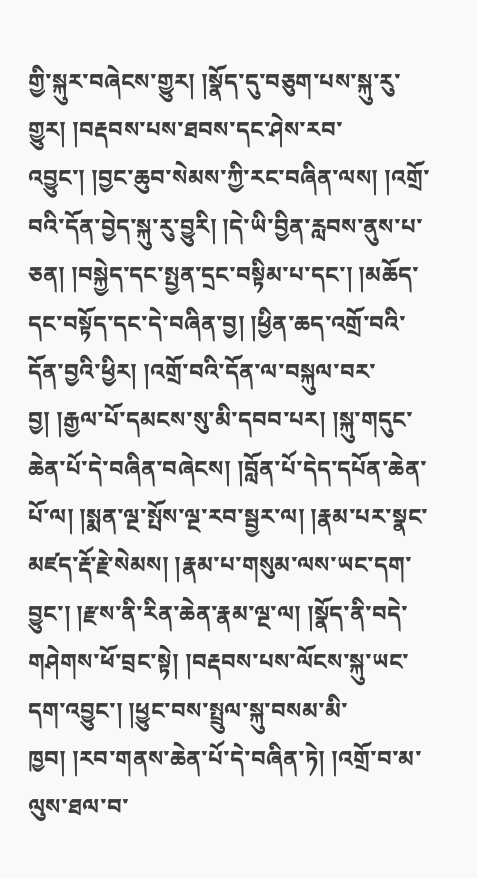གྱི་སྐུར་བཞེངས་གྱུར། །སྣོད་དུ་བཅུག་པས་སྐུ་རུ་གྱུར། །བརྡབས་པས་ཐབས་དང་ཤེས་རབ་འབྱུང་། །བྱང་ཆུབ་སེམས་ཀྱི་རང་བཞིན་ལས། །འགྲོ་བའི་དོན་བྱེད་སྐུ་རུ་བྱུརི། །དེ་ཡི་བྱིན་རླབས་ནུས་པ་ཅན། །བསྐྱེད་དང་སྤྱན་དྲང་བསྟིམ་པ་དང་། །མཆོད་དང་བསྟོད་དང་དེ་བཞིན་བྱ། །ཕྱིན་ཆད་འགྲོ་བའི་དོན་བྱའི་ཕྱིར། །འགྲོ་བའི་དོན་ལ་བསྐུལ་བར་བྱ། །རྒྱལ་པོ་དམངས་སུ་མི་དབབ་པར། །སྐུ་གདུང་ཆེན་པོ་དེ་བཞིན་བཞེངས། །བློན་པོ་དེད་དཔོན་ཆེན་པོ་ལ། །སྨན་ལྔ་སྤོས་ལྔ་རབ་སྦྱར་ལ། །རྣམ་པར་སྣང་མཛད་རྡོ་རྗེ་སེམས། །རྣམ་པ་གསུམ་ལས་ཡང་དག་བྱུང་། །རྫས་ནི་རིན་ཆེན་རྣམ་ལྔ་ལ། །སྣོད་ནི་བདེ་གཤེགས་ཕོ་བྲང་སྟེ། །བརྡབས་པས་ལོངས་སྐུ་ཡང་དག་འབྱུང་། །ཕྱུང་བས་སྤྲུལ་སྐུ་བསམ་མི་ཁྱབ། །རབ་གནས་ཆེན་པོ་དེ་བཞིན་ཏེ། །འགྲོ་བ་མ་ལུས་ཐལ་བ་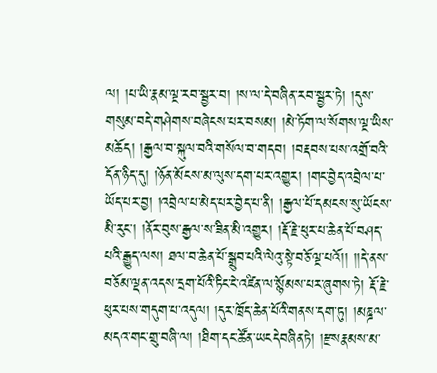ལ། །པ་ཡི་རྣམ་ལྔ་རབ་སྦྱར་བ། །ས་ལ་དེ་བཞིན་རབ་སྦྱར་ཏེ། །དུས་གསུམ་བདེ་གཤེགས་བཞེངས་པར་བསམ། །མེ་ཏོག་ལ་སོགས་ལྔ་ཡིས་མཆོད། །རྒྱལ་བ་སྐུལ་བའི་གསོལ་བ་གདབ། །བརྡབས་པས་འགྲོ་བའི་དོན་ཉིད་དུ། །ཉོན་མོངས་མ་ལུས་དག་པར་འགྱུར། །གང་བྱེད་འབྲེལ་པ་ཡོད་པར་བྱ། །འབྲེལ་པ་མེད་པར་བྱེད་པ་ནི། །རྒྱལ་པོ་དམངས་སུ་ཡོངས་མི་རུང་། །ནོར་བུས་རྒྱལ་ས་ཟིན་མི་འགྱུར། །རྡོ་རྗེ་ཕུར་པ་ཆེན་པོ་བཤད་པའི་རྒྱུད་ལས། ཐལ་བ་ཆེན་པོ་སྒྲུབ་པའི་ལེའུ་སྟེ་བཅོ་ལྔ་པའོ།། །།དེ་ནས་བཅོམ་ལྡན་འདས་དྲག་པོའི་ཏིང་ངེ་འཛིན་ལ་སྙོམས་པར་ཞུགས་ཏེ། རྡོ་རྗེ་ཕུར་པས་གདུག་པ་འདུལ། །དུར་ཁྲོད་ཆེན་པོའི་གནས་དག་ཏུ། །མཎྜལ་མདའ་གང་གྲུ་བཞི་ལ། །ཐིག་དང་ཚོན་ཡངདེབཞིནཏེ། །རྫསརྣམས་མ་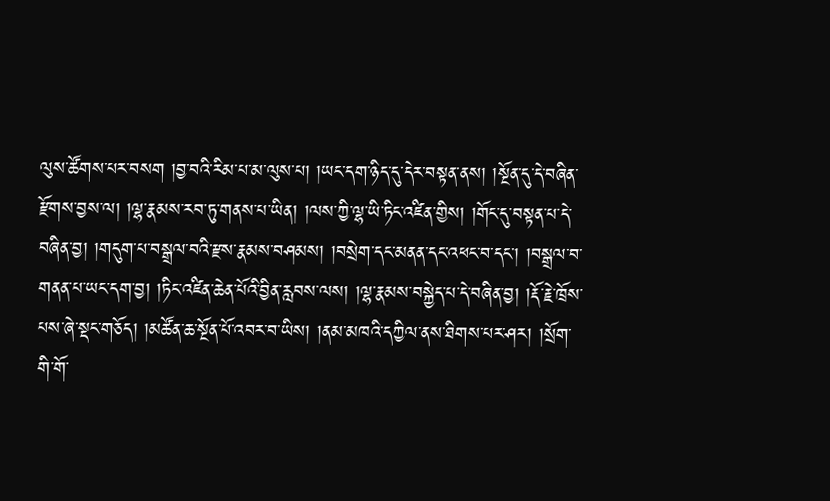ལུས་ཚོགས་པར་བསག །བྱ་བའི་རིམ་པ་མ་ལུས་པ། །ཡང་དག་ཉིད་དུ་དེར་བསྟན་ནས། །སྔོན་དུ་དེ་བཞིན་རྫོགས་བྱས་ལ། །ལྷ་རྣམས་རབ་ཏུ་གནས་པ་ཡིན། །ལས་ཀྱི་ལྷ་ཡི་ཏིང་འཛིན་གྱིས། །གོང་དུ་བསྟན་པ་དེ་བཞིན་བྱ། །གདུག་པ་བསྒྲལ་བའི་རྫས་རྣམས་བཤམས། །བསྲེག་དང་མནན་དང་འཕང་བ་དང་། །བསྒྲལ་བ་གནན་པ་ཡང་དག་བྱ། །ཏིང་འཛིན་ཆེན་པོའི་བྱིན་རླབས་ལས། །ལྷ་རྣམས་བསྐྱེད་པ་དེ་བཞིན་བྱ། །རྡོ་རྗེ་ཁྲོས་པས་ཞེ་སྡང་གཅོད། །མཚོན་ཆ་སྔོན་པོ་འབར་བ་ཡིས། །ནམ་མཁའི་དཀྱིལ་ནས་ཐིགས་པར་ཤར། །སྲོག་གི་གོ་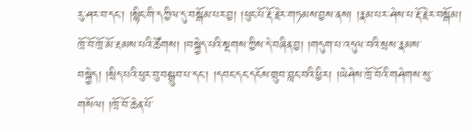རུ་ཤར་བ་དང་། །སྙིང་གི་དཀྱིལ་དུ་བསྒོམ་པར་བྱ། །ཕུང་པོ་རྡོ་རྗེར་གཏམས་བྱས་ནས། །རྣམ་པར་ཤེས་པ་རྡོ་རྗེར་བསྒོམ། ཁྲོ་བོ་ཁྲོ་མོ་རྔམས་པའི་ཚོགས། །བསྐྱེད་པའི་སྔགས་ཀྱིས་དེ་བཞིན་བྱ། །གདུག་པ་འདུལ་བའི་སྲས་རྣམས་བསྐྱེད། །སྲིད་པའི་ཕུར་བུ་བསྒྲུབ་པ་དང་། །དབང་དང་དངོས་གྲུབ་བླང་བའི་ཕྱིར། །ཡེཤེས་ཁྲོ་བོའི་གཤེགས་སུ་གསོལ། །ཁྲོ་བོ་ཆེན་པོ་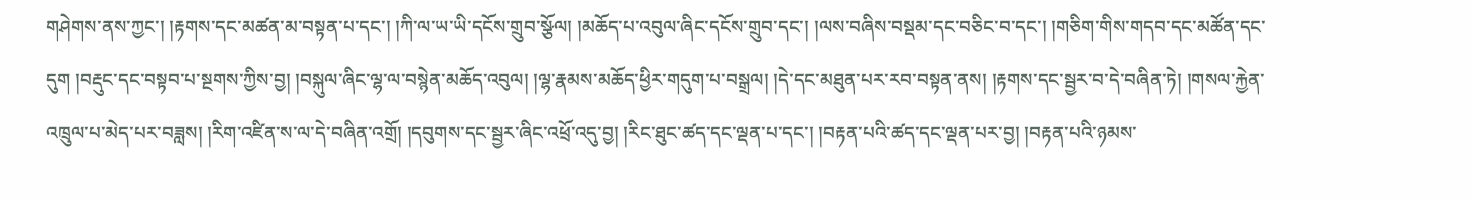གཤེགས་ནས་ཀྱང་། །རྟགས་དང་མཚན་མ་བསྟན་པ་དང་། །ཀི་ལ་ཡ་ཡི་དངོས་གྲུབ་སྩོལ། །མཆོད་པ་འབུལ་ཞིང་དངོས་གྲུབ་དང་། །ལས་བཞིས་བསྡམ་དང་བཅིང་བ་དང་། །གཅིག་གིས་གདབ་དང་མཚོན་དང་དུག །བརྡུང་དང་བསྟབ་པ་སྔགས་ཀྱིས་བྱ། །བསྐུལ་ཞིང་ལྷ་ལ་བསྙེན་མཆོད་འབུལ། །ལྷ་རྣམས་མཆོད་ཕྱིར་གདུག་པ་བསྒྲལ། །དེ་དང་མཐུན་པར་རབ་བསྟན་ནས། །རྟགས་དང་སྦྱར་བ་དེ་བཞིན་ཏེ། །གསལ་རྐྱེན་འཁྲུལ་པ་མེད་པར་བཟླས། །རིག་འཛིན་ས་ལ་དེ་བཞིན་འགྲོ། །དབུགས་དང་སྦྱར་ཞིང་འཕྲོ་འདུ་བྱ། །རིང་ཐུང་ཚད་དང་ལྡན་པ་དང་། །བརྟན་པའི་ཚད་དང་ལྡན་པར་བྱ། །བརྟན་པའི་ཉམས་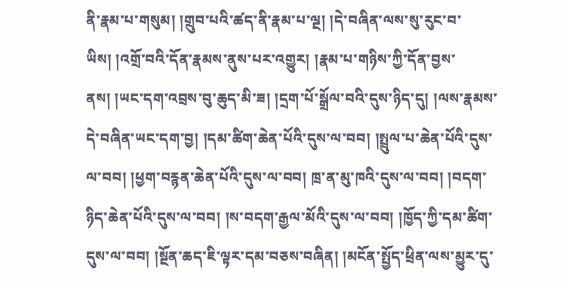ནི་རྣམ་པ་གསུམ། །གྲུབ་པའི་ཚད་ནི་རྣམ་པ་ལྔ། །དེ་བཞིན་ལས་སུ་རུང་བ་ཡིས། །འགྲོ་བའི་དོན་རྣམས་ནུས་པར་འགྱུར། །རྣམ་པ་གཉིས་ཀྱི་དོན་བྱས་ནས། །ཡང་དག་འབྲས་བུ་ཆུད་མི་ཟ། །དྲག་པོ་སྒྲོལ་བའི་དུས་ཉིད་དུ། །ལས་རྣམས་དེ་བཞིན་ཡང་དག་བྱ། །དམ་ཚིག་ཆེན་པོའི་དུས་ལ་བབ། །སྤྲུལ་པ་ཆེན་པོའི་དུས་ལ་བབ། །ཕྱག་བརྙན་ཆེན་པོའི་དུས་ལ་བབ། ཁྲ་ན་མུ་ཁའི་དུས་ལ་བབ། །བདག་ཉིད་ཆེན་པོའི་དུས་ལ་བབ། །ས་བདག་རྒྱལ་མོའི་དུས་ལ་བབ། །ཁྱོད་ཀྱི་དམ་ཚིག་དུས་ལ་བབ། །སྔོན་ཆད་ཇི་ལྟར་དམ་བཅས་བཞིན། །མངོན་སྤྱོད་ཕྲིན་ལས་མྱུར་དུ་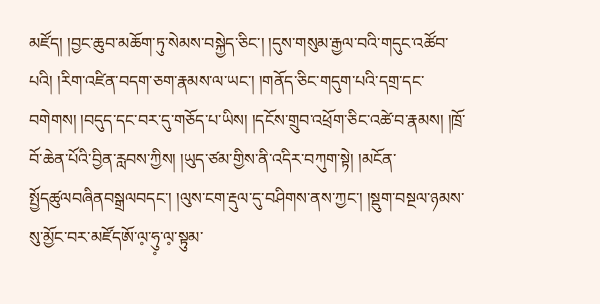མཛོད། །བྱང་ཆུབ་མཆོག་ཏུ་སེམས་བསྐྱེད་ཅིང་། །དུས་གསུམ་རྒྱལ་བའི་གདུང་འཚོབ་པའི། །རིག་འཛིན་བདག་ཅག་རྣམས་ལ་ཡང་། །གནོད་ཅིང་གདུག་པའི་དགྲ་དང་བགེགས། །བདུད་དང་བར་དུ་གཅོད་པ་ཡིས། །དངོས་གྲུབ་འཕྲོག་ཅིང་འཚེ་བ་རྣམས། །ཁྲོ་བོ་ཆེན་པོའི་བྱིན་རླབས་ཀྱིས། །ཡུད་ཙམ་གྱིས་ནི་འདིར་བཀུག་སྟེ། །མངོན་སྤྱོདཚུལབཞིནབསྒྲལབདང་། །ལུས་ངག་རྡུལ་དུ་བཤིགས་ནས་ཀྱང་། །སྡུག་བསྔལ་ཉམས་སུ་མྱོང་བར་མཛོདཨོ་ལ༷་ཧུ༷་ལ༷་སྟུམ་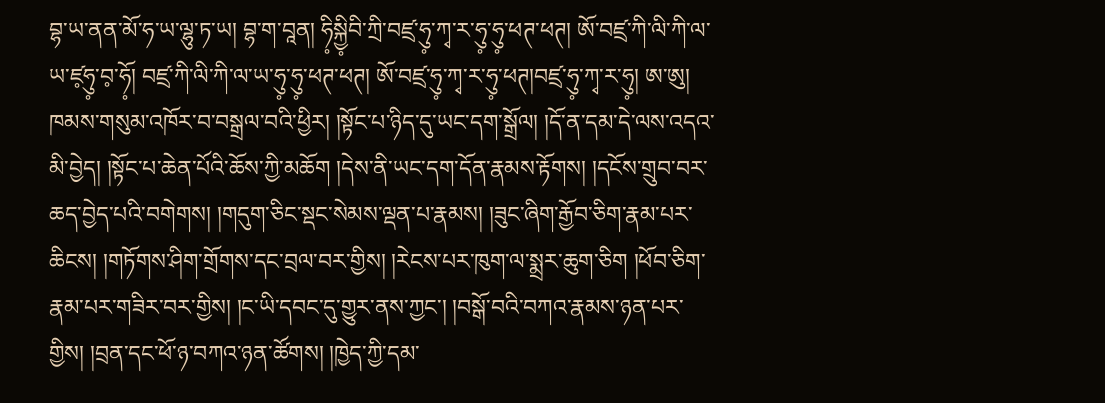བྷ་ཡ་ནན་མོ་ཧ་ཡ་ལྷུ་ཏ་ཡ། བྷ་ག་བཱན། ཧི༷སྐྱི༷བི་ཀྲི་བཛྲ་ཧུ༷་ཀྭ་ར་ཧུ༷་ཧུ༷་ཕཊ་ཕཊ། ཨོ་བཛྲ་ཀི་ལི་ཀི་ལ་ཡ་ཛ༷ཧུ༷་བ༷་ཧོ༷། བཛྲ་ཀི་ལི་ཀི་ལ་ཡ་ཧུ༷་ཧུ༷་ཕཊ་ཕཊ། ཨོ་བཛྲ་ཧུ༷་ཀྭ་ར་ཧུ༷་ཕཊ།བཛྲ་ཧུ༷་ཀྭ་ར་ཧུ༷། ཨ་ཨུ། ཁམས་གསུམ་འཁོར་བ་བསྒྲལ་བའི་ཕྱིར། །སྟོང་པ་ཉིད་དུ་ཡང་དག་སྒྲོལ། །དོ་ན་དམ་དེ་ལས་འདའ་མི་བྱེད། །སྟོང་པ་ཆེན་པོའི་ཆོས་ཀྱི་མཆོག །དེས་ནི་ཡང་དག་དོན་རྣམས་རྟོགས། །དངོས་གྲུབ་བར་ཆད་བྱེད་པའི་བགེགས། །གདུག་ཅིང་སྡང་སེམས་ལྡན་པ་རྣམས། །ཟུང་ཞིག་རྒྱོབ་ཅིག་རྣམ་པར་ཆིངས། །གཏོགས་ཤིག་གྲོགས་དང་བྲལ་བར་གྱིས། །རེངས་པར་ཁུག་ལ་སྨྲར་ཆུག་ཅིག །ཕོབ་ཅིག་རྣམ་པར་གཟིར་བར་གྱིས། །ང་ཡི་དབང་དུ་གྱུར་ནས་ཀྱང་། །བསྒོ་བའི་བཀའ་རྣམས་ཉན་པར་གྱིས། །བྲན་དང་ཕོ་ཉ་བཀའ་ཉན་ཚོགས། །ཁྱེད་ཀྱི་དམ་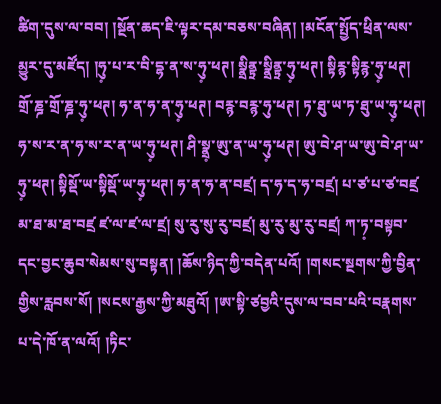ཚིག་དུས་ལ་བབ། །སྔོན་ཆད་ཇི་ལྟར་དམ་བཅས་བཞིན། །མངོན་སྤྱོད་ཕྲིན་ལས་མྱུར་དུ་མཛོད། །ཧུ༷་པ་ར་བི་དྷ་ན་ས་ཧུ༷་ཕཊ། སྣྲིནྟྲ་སྣྲིནྟྲ་ཧུ༷་ཕཊ། སྟིརྙ་སྟིརྙ་ཧུ༷་ཕཊ། གྲོ་ཎྜ་གྲོ་ཎྜ་ཧུ༷་ཕཊ། ཧ་ན་ཧ་ན་ཧུ༷་ཕཊ། བརྙ་བརྙ་ཧུ་ཕཊ། ཏ་ཐུ་ཡ་ཏ་ཐུ་ཡ་ཧུ༷་ཕཊ། ཧ་ས་ར་ན་ཧ་ས་ར་ན་ཡ་ཧུ༷་ཕཊ། ཤི་སྣྲ༷་ཨུ་ན་ཡ་ཧུ༷་ཕཊ། ཨུ་བེ་ཤ་ཡ་ཨུ་བེ་ཤ་ཡ་ཧུ༷་ཕཊ། སྟིསྡོ་ཡ་སྟིསྡོ་ཡ་ཧུ༷་ཕཊ། ཧ་ན་ཧ་ན་བཛྲ། ད་ཧ་ད་ཧ་བཛྲ། པ་ཙ་པ་ཙ་བཛྲ མ་ཐ་མ་ཐ་བཛྲ ཛ་ལ་ཛ་ལ་ཛྲ། སུ་རུ་སུ་རུ་བཛྲ། མུ་རུ་མུ་རུ་བཛྲ། ཀ་ཏ༷་བསྟབ་དང་བྱང་ཆུབ་སེམས་སུ་བསྟན། །ཆོས་ཉིད་ཀྱི་བདེན་པའོ། །གསང་སྔགས་ཀྱི་བྱིན་གྱིས་རླབས་སོ། །སངས་རྒྱས་ཀྱི་མཐུའོ། །ཨ་སྟི་ཙབྱའི་དུས་ལ་བབ་པའི་བརྣགས་པ་དེ་ཁོ་ན་ལའོ། །ཏིང་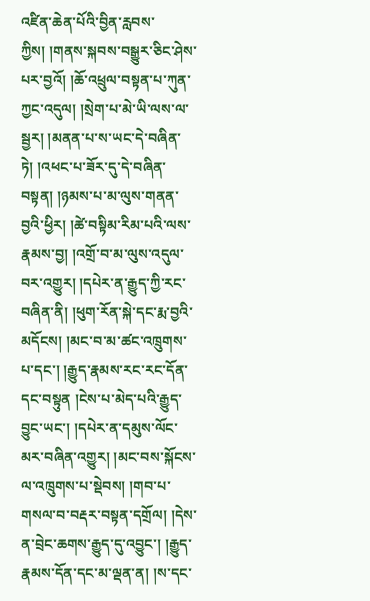འཛིན་ཆེན་པོའི་བྱིན་རླབས་ཀྱིས། །གནས་སྐབས་བསྒྱུར་ཅིང་ཤེས་པར་བྱའོ། །ཆོ་འཕྲུལ་བསྟན་པ་ཀུན་ཀྱང་འདུལ། །སྲེག་པ་མེ་ཡི་ལས་ལ་སྦྱར། །མནན་པ་ས་ཡང་དེ་བཞིན་ཏེ། །འཕང་པ་ཟོར་དུ་དེ་བཞིན་བསྟན། །ཉམས་པ་མ་ལུས་གནན་བྱའི་ཕྱིར། །ཚེ་བསྟིམ་རིམ་པའི་ལས་རྣམས་བྱ། །འགྲོ་བ་མ་ལུས་འདུལ་བར་འགྱུར། །དཔེར་ན་རྒྱུད་ཀྱི་རང་བཞིན་ནི། །ཕུག་རོན་སྐེ་དང་རྨ་བྱའི་མདོངས། །མང་བ་མ་ཚང་འཁྲུགས་པ་དང་། །རྒྱུད་རྣམས་རང་རང་དོན་དང་བསྟུན །ངེས་པ་མེད་པའི་རྒྱུད་བྱུང་ཡང་། །དཔེར་ན་དམུས་ལོང་མར་བཞིན་འགྱུར། །མང་བས་སྐོངས་ལ་འཁྲུགས་པ་སྡེབས། །གབ་པ་གསལ་བ་བརྡར་བསྟན་དགྲོལ། །དེས་ན་བྲེང་ཆགས་རྒྱུད་དུ་འབྱུང་། །རྒྱུད་རྣམས་དོན་དང་མ་ལྡན་ན། །ས་དང་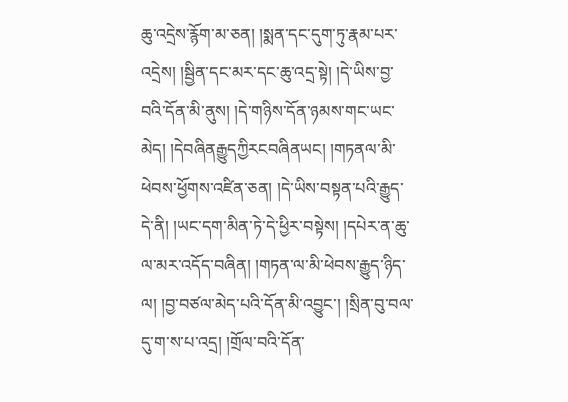ཆུ་འདྲེས་རྙོག་མ་ཅན། །སྨན་དང་དུག་ཏུ་རྣམ་པར་འདྲེས། །སྦྱིན་དང་མར་དང་ཆུ་འདྲ་སྟེ། །དེ་ཡིས་བྱ་བའི་དོན་མི་ནུས། །དེ་གཉིས་དོན་ཉམས་གང་ཡང་མེད། །དེབཞིནརྒྱུདཀྱིརངབཞིནཡང། །གཏནལ་མི་ཕེབས་ཕྱོགས་འཛིན་ཅན། །དེ་ཡིས་བསྟན་པའི་རྒྱུད་དེ་ནི། །ཡང་དག་མིན་ཏེ་དེ་ཕྱིར་བསྟེས། །དཔེར་ན་ཆུ་ལ་མར་འདོད་བཞིན། །གཏན་ལ་མི་ཕེབས་རྒྱུད་ཉིད་ལ། །བྱ་བཙལ་མེད་པའི་དོན་མི་འབྱུང་། །སྲིན་བུ་བལ་དུ་ག་ས་པ་འདྲ། །གྲོལ་བའི་དོན་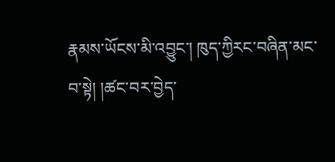རྣམས་ཡོངས་མི་འབྱུང་། ཁུད་ཀྱིརང་བཞིན་མང་བ་སྟེ། །ཚང་བར་བྱེད་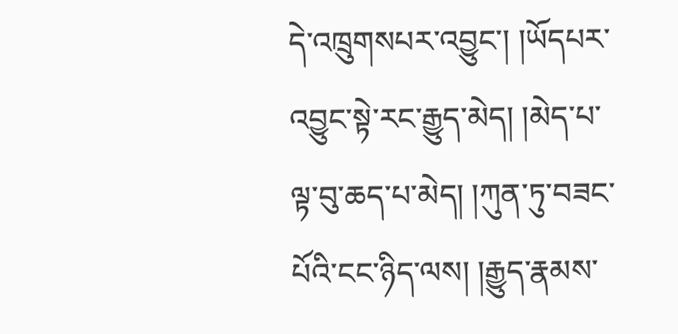དེ་འཁྲུགསཔར་འབྱུང་། །ཡོདཔར་འབྱུང་སྟེ་རང་རྒྱུད་མེད། །མེད་པ་ལྟ་བུ་ཆད་པ་མེད། །ཀུན་ཏུ་བཟང་པོའི་ངང་ཉིད་ལས། །རྒྱུད་རྣམས་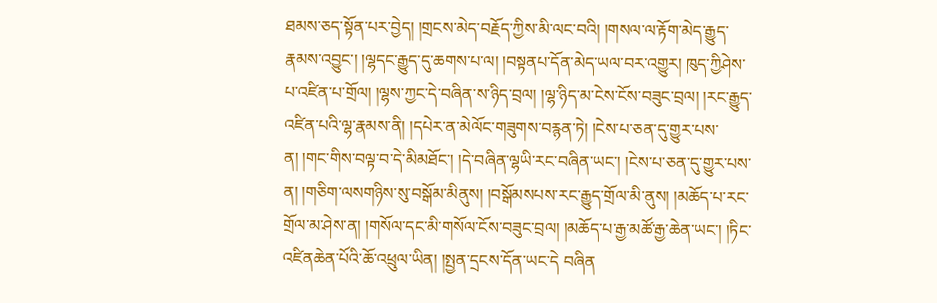ཐམས་ཅད་སྟོན་པར་བྱེད། །གྲངས་མེད་བརྗོད་ཀྱིས་མི་ལང་བའི། །གསལ་ལ་རྟོག་མེད་རྒྱུད་རྣམས་འབྱུང་། །ལྷདང་རྒྱུད་དུ་ཆགས་པ་ལ། །བསྟནཔ་དོན་མེད་ཡལ་བར་འགྱུར། ཁུད་ཀྱིཤེས་པ་འཛིན་པ་གྲོལ། །ལྷས་ཀྱང་དེ་བཞིན་ས་ཉིད་བྲལ། །ལྷ་ཉིད་མ་ངེས་ངོས་བཟུང་བྲལ། །རང་རྒྱུད་འཛིན་པའི་ལྷ་རྣམས་ནི། །དཔེར་ན་མེལོང་གཟུགས་བརྙན་ཏེ། །ངེས་པ་ཅན་དུ་གྱུར་པས་ན། །གང་གིས་བལྟ་བ་དེ་མིམཐོང་། །དེ་བཞིན་ལྷཡི་རང་བཞིན་ཡང་། །ངེས་པ་ཅན་དུ་གྱུར་པས་ན། །གཅིག་ལསགཉིས་སུ་བསྒོམ་མིནུས། །བསྒོམསཔས་རང་རྒྱུད་གྲོལ་མི་ནུས། །མཆོད་པ་རང་གྲོལ་མ་ཤེས་ན། །གསོལ་དང་མི་གསོལ་ངོས་བཟུང་བྲལ། །མཆོད་པ་རྒྱ་མཚོ་རྒྱ་ཆེན་ཡང་། །ཏིང་འཛིནཆེན་པོའི་ཆོ་འཕྲུལ་ཡིན། །སྤྱན་དྲངས་དོན་ཡང་དེ བཞིན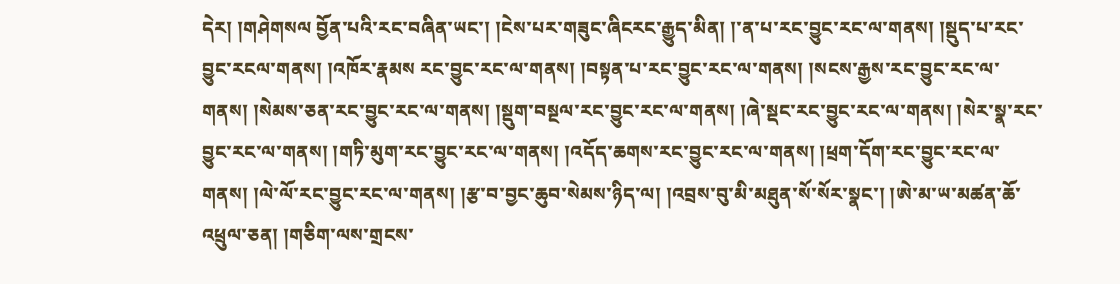དེར། །གཤེགསལ བྱོན་པའི་རང་བཞིན་ཡང་། །ངེས་པར་གཟུང་ཞིངརང་རྒྱུད་མིན། །་ན་པ་རང་བྱུང་རང་ལ་གནས། །སྡུད་པ་རང་བྱུང་རངལ་གནས། །འཁོར་རྣམས རང་བྱུང་རང་ལ་གནས། །བསྟན་པ་རང་བྱུང་རང་ལ་གནས། །སངས་རྒྱས་རང་བྱུང་རང་ལ་གནས། །སེམས་ཅན་རང་བྱུང་རང་ལ་གནས། །སྡུག་བསྔལ་རང་བྱུང་རང་ལ་གནས། །ཞེ་སྡང་རང་བྱུང་རང་ལ་གནས། །སེར་སྣ་རང་བྱུང་རང་ལ་གནས། །གཏི་མུག་རང་བྱུང་རང་ལ་གནས། །འདོད་ཆགས་རང་བྱུང་རང་ལ་གནས། །ཕྲག་དོག་རང་བྱུང་རང་ལ་གནས། །ལེ་ལོ་རང་བྱུང་རང་ལ་གནས། །རྩ་བ་བྱང་ཆུབ་སེམས་ཉིད་ལ། །འབྲས་བུ་མི་མཐུན་སོ་སོར་སྣང་། །ཨེ་མ་ཡ་མཚན་ཆོ་འཕྲུལ་ཅན། །གཅིག་ལས་གྲངས་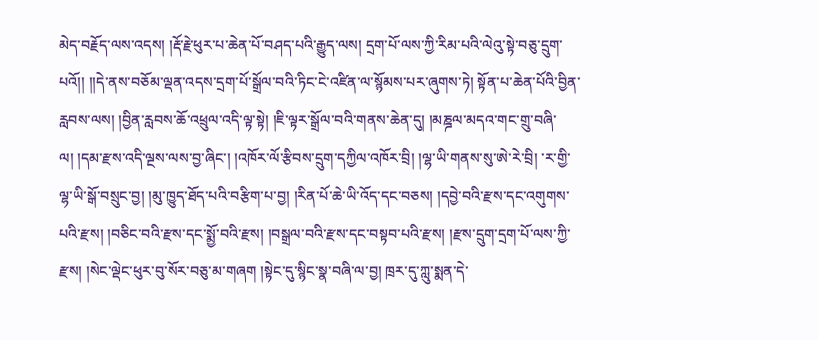མེད་བརྗོད་ལས་འདས། །རྡོ་རྗེ་ཕུར་པ་ཆེན་པོ་བཤད་པའི་རྒྱུད་ལས། དྲག་པོ་ལས་ཀྱི་རིམ་པའི་ལེའུ་སྟེ་བཅུ་དྲུག་པའོ།། །།དེ་ནས་བཅོམ་ལྡན་འདས་དྲག་པོ་སྒྲོལ་བའི་ཏིང་ངེ་འཛིན་ལ་སྙོམས་པར་ཞུགས་ཏེ། སྟོན་པ་ཆེན་པོའི་བྱིན་རླབས་ལས། །བྱིན་རླབས་ཆོ་འཕྲུལ་འདི་ལྟ་སྟེ། །ཇི་ལྟར་སྒྲོལ་བའི་གནས་ཆེན་དུ། །མཎྜལ་མདའ་གང་གྲུ་བཞི་ལ། །དམ་རྫས་འདི་ལྔས་ལས་བྱ་ཞིང་། །འཁོར་ལོ་རྩིབས་དྲུག་དཀྱིལ་འཁོར་བྲི། །ལྷ་ཡི་གནས་སུ་ཨེ་རེ་བྲི། ་ར་གྱི་ལྷ་ཡི་སྒོ་བསྲུང་བྱ། །མུ་ཁྱུད་ཐོད་པའི་བརྩིག་པ་བྱ། །རིན་པོ་ཆེ་ཡི་འོད་དང་བཅས། །དབྱེ་བའི་རྫས་དང་འགུགས་པའི་རྫས། །བཅིང་བའི་རྫས་དང་སྨྱོ་བའི་རྫས། །བསྒྲལ་བའི་རྫས་དང་བསྟབ་པའི་རྫས། །རྫས་དྲུག་དྲག་པོ་ལས་ཀྱི་རྫས། །སེང་ལྡེང་ཕུར་བུ་སོར་བཅུ་མ་གཞག །སྟེང་དུ་སྙིང་སྣ་བཞི་ལ་བྱ། ཁྲར་དུ་ཀླུ་སྨན་དེ་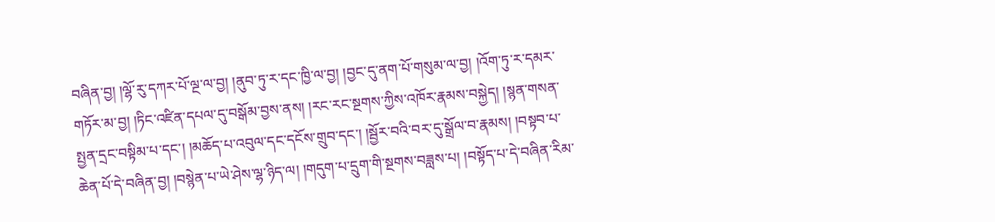བཞིན་བྱ། །ལྷོ་རུ་དཀར་པོ་ལྔ་ལ་བྱ། །ནུབ་ཏུ་ར་དང་ཁྱི་ལ་བྱ། །བྱང་དུ་ནག་པོ་གསུམ་ལ་བྱ། །འོག་ཏུ་ར་དམར་གཏོར་མ་བྱ། །ཏིང་འཛིན་དཔལ་དུ་བསྒོམ་བྱས་ནས། །རང་རང་སྔགས་ཀྱིས་འཁོར་རྣམས་བསྐྱེད། །སྙན་གསན་སྤྱན་དྲང་བསྟིམ་པ་དང་། །མཆོད་པ་འབུལ་དང་དངོས་གྲུབ་དང་། །སྦྱོར་བའི་བར་དུ་སྒྲོལ་བ་རྣམས། །བསྟབ་པ་ཆེན་པོ་དེ་བཞིན་བྱ། །བསྙེན་པ་ཡེ་ཤེས་ལྷ་ཉིད་ལ། །གདུག་པ་དྲུག་གི་སྔགས་བཟླས་པ། །བསྟོད་པ་དེ་བཞིན་རིམ་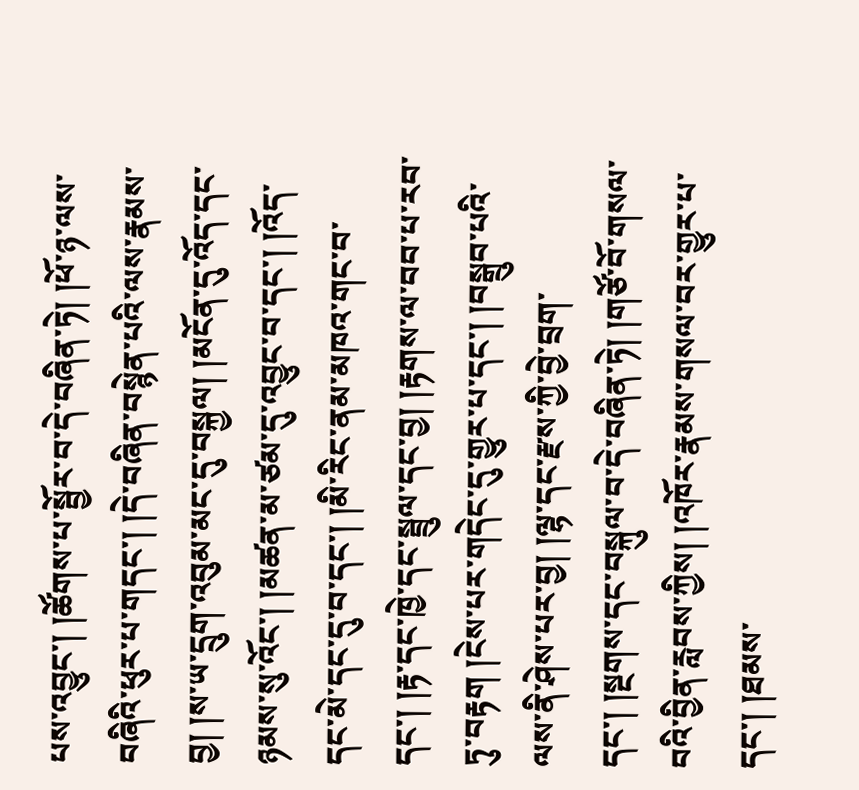པས་འབྱུང་། །ཚོགས་པ་སྦྱོར་བ་དེ་བཞིན་ཏེ། །ཕོ་ཉ་ལས་བཞིའི་ཕུར་པ་གདང་། །དེ་བཞིན་བསྙེན་པའི་ལས་རྣམས་བྱ། །ས་ཡ་དྲུག་འབུམ་མང་དུ་བསྐྱལ། །མངོན་དུ་འོད་དང་ཉམས་སུ་འོང་། །མཚན་མ་ཙམ་དུ་འབྱུང་བ་དང་། །འོད་དང་མེ་དང་དུ་བ་དང་། །མི་རིང་ནམ་མཁའ་གང་བ་དང་། །རྟ་དང་ཁྱེ་དང་སྦྲུལ་དང་བྱ། །རྟགས་ལ་བབ་པ་རབ་ཏུ་བརྟག །ངེས་པར་གདེང་དུ་གྱུར་པ་དང་། །བསྒྲུབ་པའི་ལས་ནི་ཤེས་པར་བྱ། །ལྷ་དང་རྫས་ཀྱི་བྱེ་བྲག་དང་། །སྔགས་དང་བསྐུལ་བ་དེ་བཞིན་ཏེ། །གཙོ་བོ་གསལ་བའི་བྱིན་རླབས་ཀྱིས། །འཁོར་རྣམས་གསལ་བར་གྱུར་པ་དང་། །ཐམས་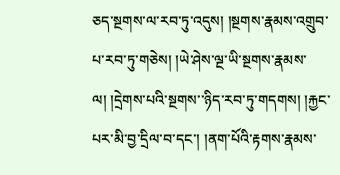ཅད་སྔགས་ལ་རབ་ཏུ་འདུས། །སྔགས་རྣམས་འགྲུབ་པ་རབ་ཏུ་གཅེས། །ཡེ་ཤེས་ལྔ་ཡི་སྔགས་རྣམས་ལ། །དྲེགས་པའི་སྔགས་་ཉིད་རབ་ཏུ་གདགས། །རྐྱང་པར་མི་བྱ་དྲིལ་བ་དང་། །ནག་པོའི་རྟགས་རྣམས་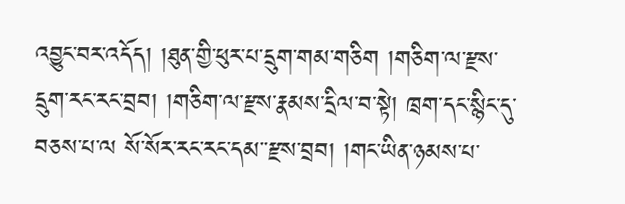འབྱུང་བར་འདོད། །ཐུན་གྱི་ཕུར་པ་དྲུག་གམ་གཅིག །གཅིག་ལ་རྫས་དྲུག་རང་རང་བྲབ། །གཅིག་ལ་རྫས་རྣམས་དྲིལ་བ་སྟེ། ཁྲག་དང་སྙིང་དུ་བཅས་པ་ལ སོ་སོར་རང་རང་དམ་་རྫས་བྲབ། །གང་ཡིན་ཉམས་པ་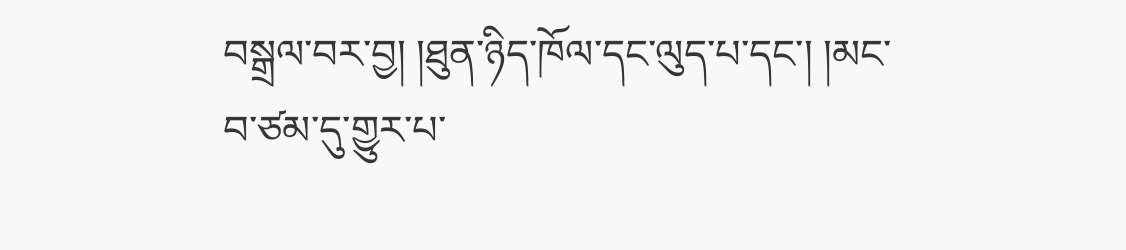བསྒྲལ་བར་བྱ། །ཐུན་ཉིད་ཁོལ་དང་ལུད་པ་དང་། །མང་བ་ཙམ་དུ་གྱུར་པ་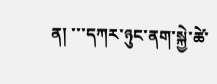ན། ་་་དཀར་ཉུང་ནག་སྐྱེ་ཚེ་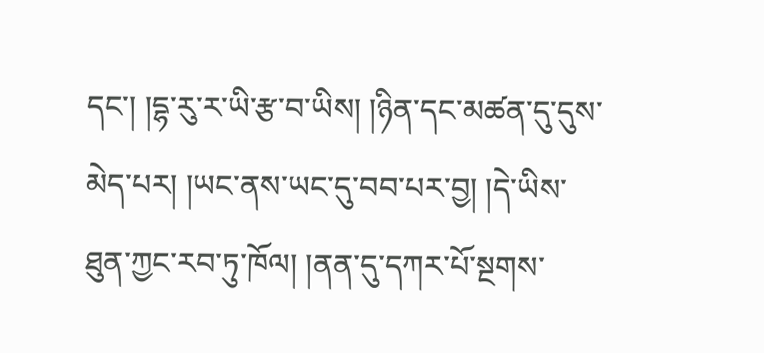དང་། །དྷ་རུ་ར་ཡི་རྩ་བ་ཡིས། །ཉིན་དང་མཚན་དུ་དུས་མེད་པར། །ཡང་ནས་ཡང་དུ་བབ་པར་བྱ། །དེ་ཡིས་ཐུན་ཀྱང་རབ་ཏུ་ཁོལ། །ནན་དུ་དཀར་པོ་སྔགས་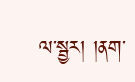ལ་སྦྱར། །ནག་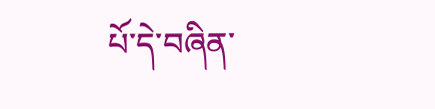པོ་དེ་བཞིན་